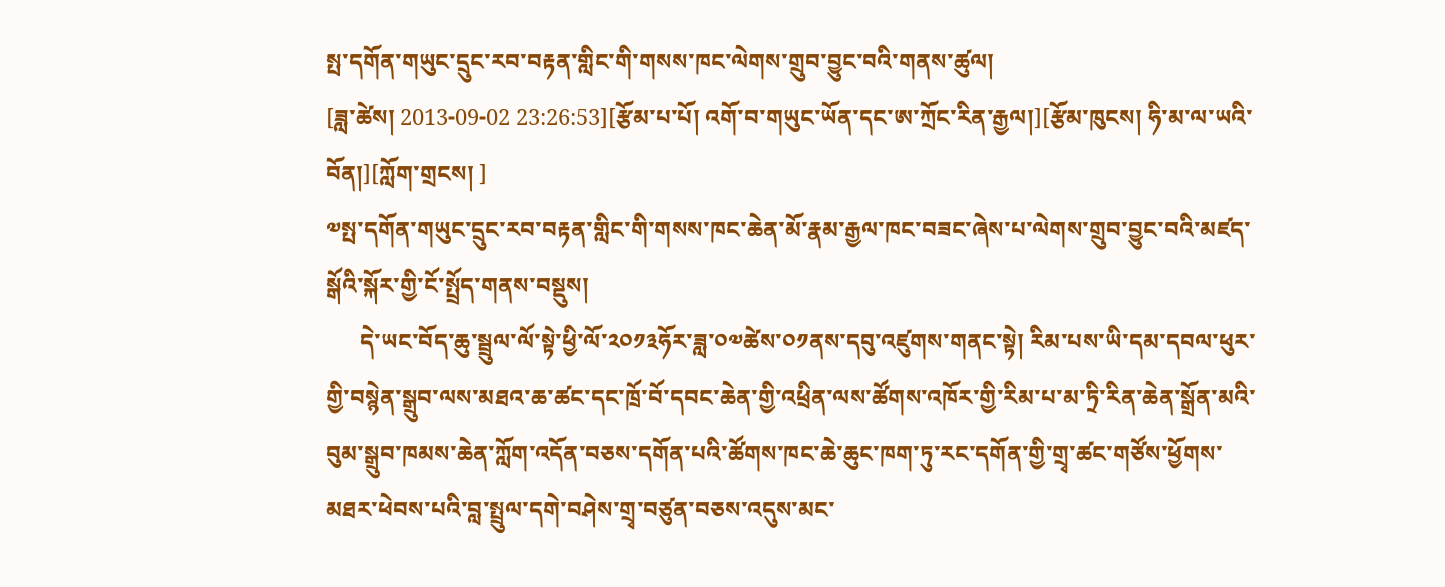སྤ་དགོན་གཡུང་དྲུང་རབ་བརྟན་གླིང་གི་གསས་ཁང་ལེགས་གྲུབ་བྱུང་བའི་གནས་ཚུལ།
[ཟླ་ཚེས། 2013-09-02 23:26:53][རྩོམ་པ་པོ། འགོ་བ་གཡུང་ཡོན་དང་ཨ་ཀྲོང་རིན་རྒྱལ།][རྩོམ་ཁུངས། ཧི་མ་ལ་ཡའི་བོན།][ཀློག་གྲངས། ]
༧སྤ་དགོན་གཡུང་དྲུང་རབ་བརྟན་གླིང་གི་གསས་ཁང་ཆེན་མོ་རྣམ་རྒྱལ་ཁང་བཟང་ཞེས་པ་ལེགས་གྲུབ་བྱུང་བའི་མཛད་སྒོའི་སྐོར་གྱི་ངོ་སྤྲོད་གནས་བསྡུས།
      དེ་ཡང་བོད་ཆུ་སྦྲུལ་ལོ་སྟེ་ཕྱི་ལོ་༢༠༡༣ཧོར་ཟླ་༠༧ཚེས་༠༡ནས་དབུ་འཛུགས་གནང་སྟེ། རིམ་པས་ཡི་དམ་དབལ་ཕུར་གྱི་བསྙེན་སྒྲུབ་ལས་མཐའ་ཆ་ཚང་དང་ཁྲོ་བོ་དབང་ཆེན་གྱི་འཕྲིན་ལས་ཚོགས་འཁོར་གྱི་རིམ་པ་མ་ཏྲི་རིན་ཆེན་སྒྲོན་མའི་བུམ་སྒྲུབ་ཁམས་ཆེན་ཀློག་འདོན་བཅས་དགོན་པའི་ཚོགས་ཁང་ཆེ་ཆུང་ཁག་ཏུ་རང་དགོན་གྱི་གྲྭ་ཚང་གཙོས་ཕྱོགས་མཐར་ཕེབས་པའི་བླ་སྤྲུལ་དགེ་བཤེས་གྲྭ་བཙུན་བཅས་འདུས་མང་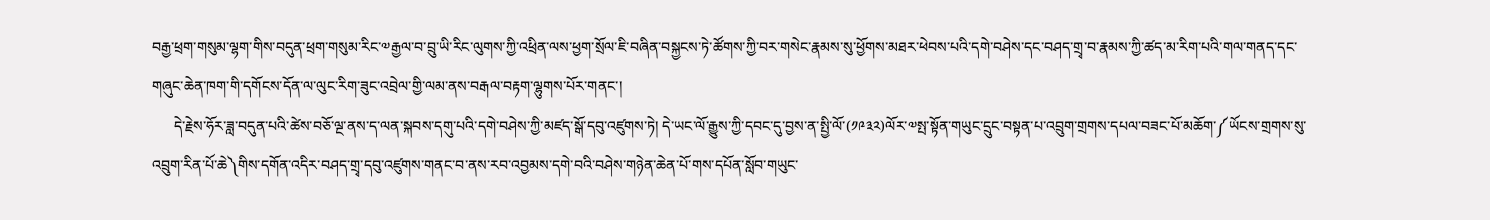བརྒྱ་ཕྲག་གསུམ་ལྷག་གིས་བདུན་ཕྲག་གསུམ་རིང་༧རྒྱལ་བ་བྲུ་ཡི་རིང་ལུགས་ཀྱི་འཕྲིན་ལས་ཕྱག་སྲོལ་ཇི་བཞིན་བསྐྱངས་ཏེ་ཚོགས་ཀྱི་བར་གསེང་རྣམས་སུ་ཕྱོགས་མཐར་ཕེབས་པའི་དགེ་བཤེས་དང་བཤད་གྲྭ་བ་རྣམས་ཀྱི་ཚད་མ་རིག་པའི་གལ་གནད་དང་གཞུང་ཆེན་ཁག་གི་དགོངས་དོན་ལ་ལུང་རིག་ཟུང་འབྲེལ་གྱི་ལམ་ནས་བརྒལ་བརྟག་ལྷུགས་པོར་གནང་།
      དེ་རྗེས་ཧོར་ཟླ་བདུན་པའི་ཚེས་བཅོ་ལྔ་ནས་ད་ལན་སྐབས་དགུ་པའི་དགེ་བཤེས་ཀྱི་མཛད་སྒོ་དབུ་འཛུགས་ཏེ། དེ་ཡང་ལོ་རྒྱུས་ཀྱི་དབང་དུ་བྱས་ན་སྤྱི་ལོ་(༡༩༣༢)ལོར་༧སྤ་སྟོན་གཡུང་དྲུང་བསྟན་པ་འབྲུག་གྲགས་དཔལ་བཟང་པོ་མཆོག་༼ཡོངས་གྲགས་སུ་འབྲུག་རིན་པོ་ཆེ༽གིས་དགོན་འདིར་བཤད་གྲྭ་དབུ་འཛུགས་གནང་བ་ནས་རབ་འབྱམས་དགེ་བའི་བཤེས་གཉེན་ཆེན་པོ་གས་དཔོན་སློབ་གཡུང་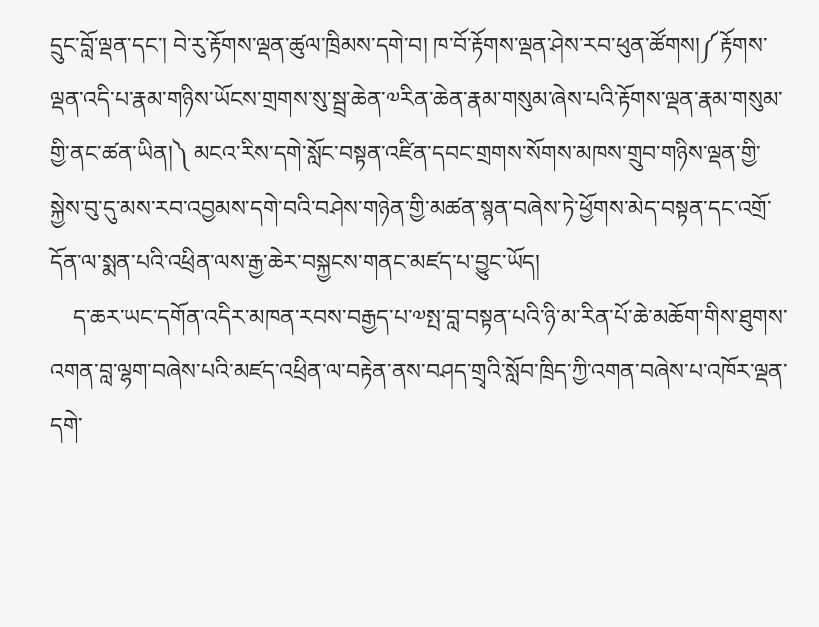དྲུང་བློ་ལྡན་དང་། བེ་རུ་རྟོགས་ལྡན་ཚུལ་ཁྲིམས་དགེ་བ། ཁ་བོ་རྟོགས་ལྡན་ཤེས་རབ་ཕུན་ཚོགས།༼རྟོགས་ལྡན་འདི་པ་རྣམ་གཉིས་ཡོངས་གྲགས་སུ་སྦྲ་ཆེན་༧རིན་ཆེན་རྣམ་གསུམ་ཞེས་པའི་རྟོགས་ལྡན་རྣམ་གསུམ་གྱི་ནང་ཚན་ཡིན།༽ མངའ་རིས་དགེ་སློང་བསྟན་འཛིན་དབང་གྲགས་སོགས་མཁས་གྲུབ་གཉིས་ལྡན་གྱི་སྐྱེས་བུ་དུ་མས་རབ་འབྱམས་དགེ་བའི་བཤེས་གཉེན་གྱི་མཚན་སྙན་བཞེས་ཏེ་ཕྱོགས་མེད་བསྟན་དང་འགྲོ་དོན་ལ་སྨན་པའི་འཕྲིན་ལས་རྒྱ་ཆེར་བསྐྱངས་གནང་མཛད་པ་བྱུང་ཡོད།
    ད་ཆར་ཡང་དགོན་འདིར་མཁན་རབས་བརྒྱད་པ་༧སྤ་བླ་བསྟན་པའི་ཉི་མ་རིན་པོ་ཆེ་མཆོག་གིས་ཐུགས་འགན་བླ་ལྷག་བཞེས་པའི་མཛད་འཕྲིན་ལ་བརྟེན་ནས་བཤད་གྲྭའི་སློབ་ཁྲིད་ཀྱི་འགན་བཞེས་པ་འཁོར་ལྡན་དགེ་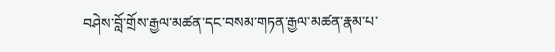བཤེས་བློ་གྲོས་རྒྱལ་མཚན་དང་བསམ་གཏན་རྒྱལ་མཚན་རྣམ་པ་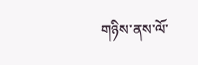གཉིས་ནས་ལོ་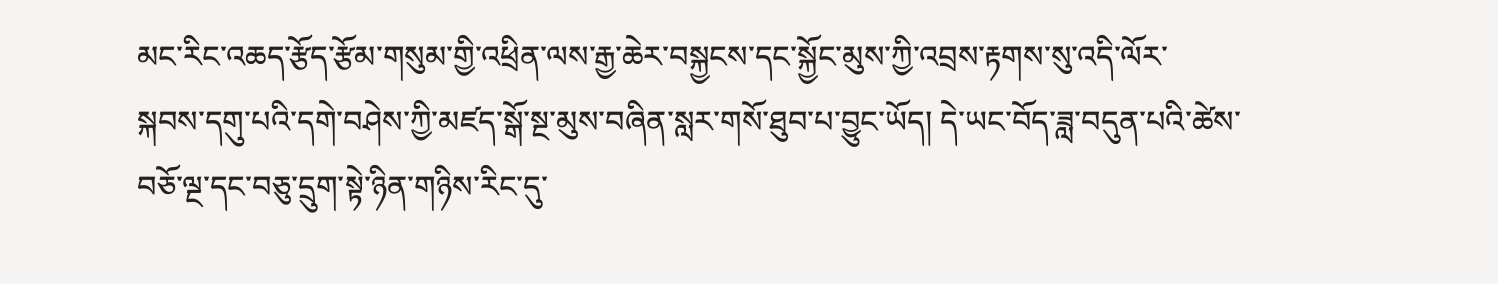མང་རིང་འཆད་རྩོད་རྩོམ་གསུམ་གྱི་འཕྲིན་ལས་རྒྱ་ཆེར་བསྐྱངས་དང་སྐྱོང་མུས་ཀྱི་འབྲས་རྟགས་སུ་འདི་ལོར་སྐབས་དགུ་པའི་དགེ་བཤེས་ཀྱི་མཛད་སྒོ་སྔ་མུས་བཞིན་སླར་གསོ་ཐུབ་པ་བྱུང་ཡོད། དེ་ཡང་བོད་ཟླ་བདུན་པའི་ཚེས་བཅོ་ལྔ་དང་བཅུ་དྲུག་སྟེ་ཉིན་གཉིས་རིང་དུ་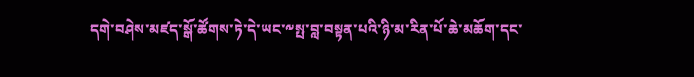དགེ་བཤེས་མཛད་སྒོ་ཚོགས་ཏེ་དེ་ཡང་༸སྤ་བླ་བསྟན་པའི་ཉི་མ་རིན་པོ་ཆེ་མཆོག་དང་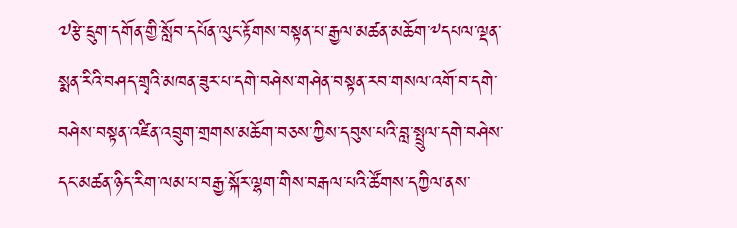༧རྩེ་དྲུག་དགོན་གྱི་སློབ་དཔོན་ལུང་རྟོགས་བསྟན་པ་རྒྱལ་མཚན་མཆོག་༸དཔལ་ལྡན་སྨན་རིའི་བཤད་གྲྭའི་མཁན་ཟུར་པ་དགེ་བཤེས་གཤེན་བསྟན་རབ་གསལ་འགོ་བ་དགེ་བཤེས་བསྟན་འཛིན་འབྲུག་གྲགས་མཆོག་བཅས་ཀྱིས་དབུས་པའི་བླ་སྤྲུལ་དགེ་བཤེས་དང་མཚན་ཉིད་རིག་ལམ་པ་བརྒྱ་སྐོར་ལྷག་གིས་བརྒལ་པའི་ཚོགས་དཀྱིལ་ནས་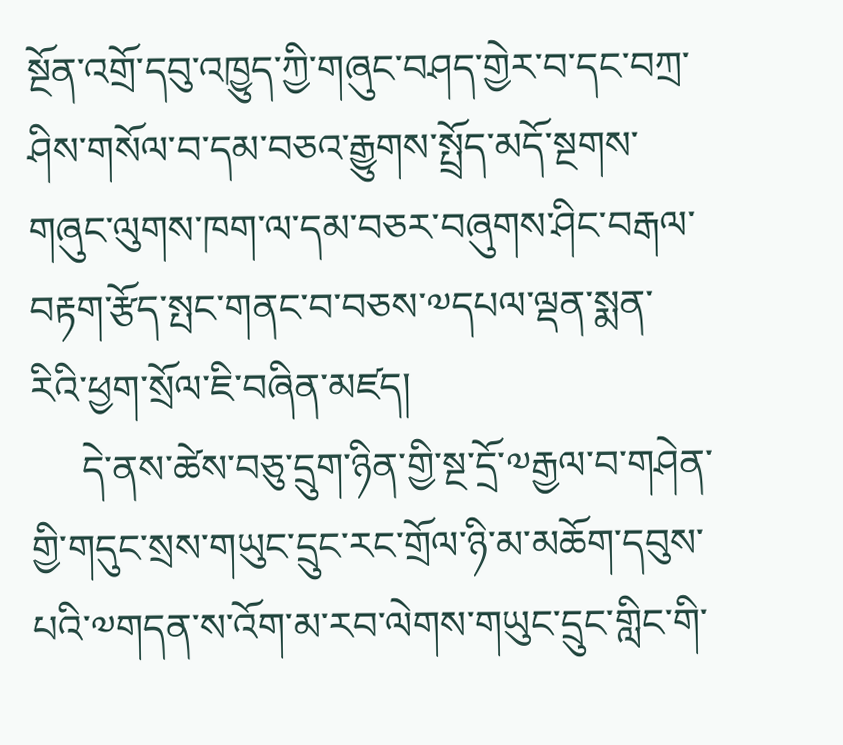སྔོན་འགྲོ་དབུ་འཁྱུད་ཀྱི་གཞུང་བཤད་གྱེར་བ་དང་བཀྲ་ཤིས་གསོལ་བ་དམ་བཅའ་རྒྱུགས་སྤྲོད་མདོ་སྔགས་གཞུང་ལུགས་ཁག་ལ་དམ་བཅར་བཞུགས་ཤིང་བརྒལ་བརྟག་རྩོད་སྤང་གནང་བ་བཅས་༧དཔལ་ལྡན་སྨན་རིའི་ཕྱག་སྲོལ་ཇི་བཞིན་མཛད།
     དེ་ནས་ཚེས་བཅུ་དྲུག་ཉིན་གྱི་སྔ་དྲོ་༧རྒྱལ་བ་གཤེན་གྱི་གདུང་སྲས་གཡུང་དྲུང་རང་གྲོལ་ཉི་མ་མཆོག་དབུས་པའི་༧གདན་ས་འོག་མ་རབ་ལེགས་གཡུང་དྲུང་གླིང་གི་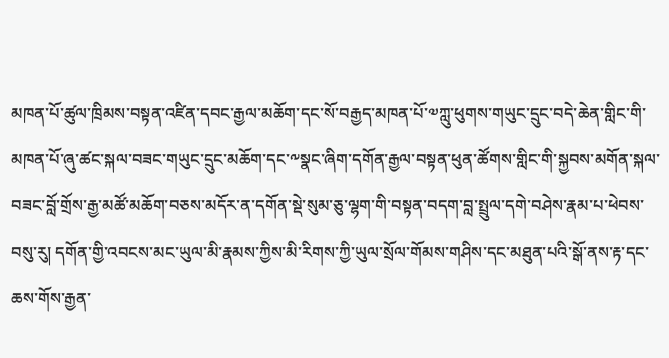མཁན་པོ་ཚུལ་ཁྲིམས་བསྟན་འཛིན་དབང་རྒྱལ་མཆོག་དང་སོ་བརྒྱད་མཁན་པོ་༧ཀླུ་ཕུགས་གཡུང་དྲུང་བདེ་ཆེན་གླིང་གི་མཁན་པོ་ཞུ་ཚང་སྐལ་བཟང་གཡུང་དྲུང་མཆོག་དང་༸སྣང་ཞིག་དགོན་རྒྱལ་བསྟན་ཕུན་ཚོགས་གླིང་གི་སྐྱབས་མགོན་སྐལ་བཟང་བློ་གྲོས་རྒྱ་མཚོ་མཆོག་བཅས་མདོར་ན་དགོན་སྡེ་སུམ་ཅུ་ལྷག་གི་བསྟན་བདག་བླ་སྤྲུལ་དགེ་བཤེས་རྣམ་པ་ཕེབས་བསུ་རུ། དགོན་གྱི་འབངས་མང་ཡུལ་མི་རྣམས་ཀྱིས་མི་རིགས་ཀྱི་ཡུལ་སྲོལ་གོམས་གཤིས་དང་མཐུན་པའི་སྒོ་ནས་རྟ་དང་ཆས་གོས་རྒྱན་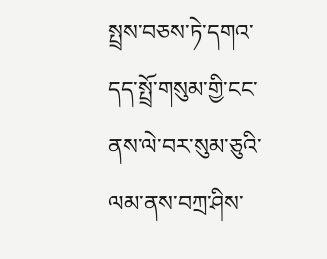སྤྲས་བཅས་ཏེ་དགའ་དད་སྤྲོ་གསུམ་གྱི་ངང་ནས་ལེ་བར་སུམ་ཅུའི་ལམ་ནས་བཀྲ་ཤིས་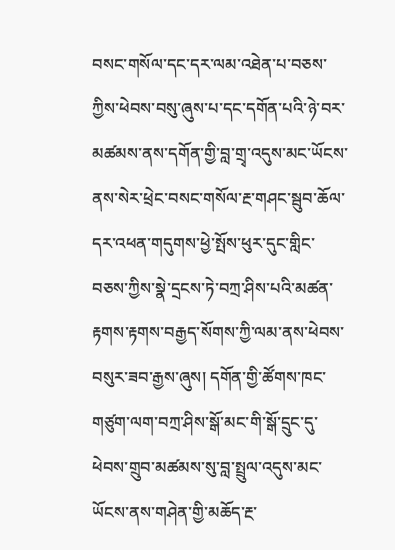བསང་གསོལ་དང་དར་ལམ་འཐེན་པ་བཅས་ཀྱིས་ཕེབས་བསུ་ཞུས་པ་དང་དགོན་པའི་ཉེ་བར་མཚམས་ནས་དགོན་གྱི་བླ་གྲྭ་འདུས་མང་ཡོངས་ནས་སེར་ཕྲེང་བསང་གསོལ་རྔ་གཤང་སྦུབ་ཆོལ་དར་འཕན་གདུགས་ཕྱེ་སྤོས་ཕུར་དུང་གླིང་བཅས་ཀྱིས་སྣེ་དྲངས་ཏེ་བཀྲ་ཤིས་པའི་མཚན་རྟགས་རྟགས་བརྒྱད་སོགས་ཀྱི་ལམ་ནས་ཕེབས་བསུར་ཟབ་རྒྱས་ཞུས། དགོན་གྱི་ཚོགས་ཁང་གཙུག་ལག་བཀྲ་ཤིས་སྒོ་མང་གི་སྒོ་དྲུང་དུ་ཕེབས་གྲུབ་མཚམས་སུ་བླ་སྤྲུལ་འདུས་མང་ཡོངས་ནས་གཤེན་གྱི་མཆོད་རྔ་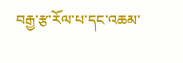བརྒྱ་རྩ་རོལ་པ་དང་འཆམ་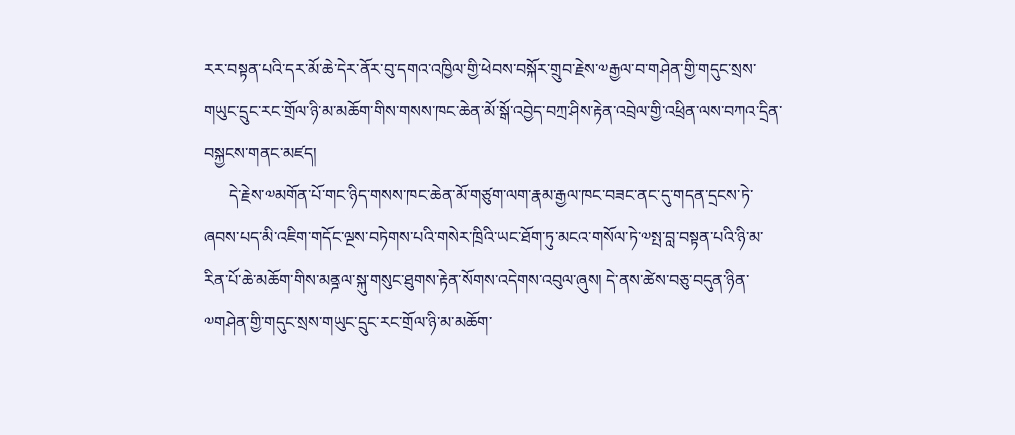རར་བསྟན་པའི་དར་མོ་ཆེ་དེར་ནོར་བུ་དགའ་འཁྱིལ་གྱི་ཕེབས་བསྐོར་གྲུབ་རྗེས་༧རྒྱལ་བ་གཤེན་གྱི་གདུང་སྲས་གཡུང་དྲུང་རང་གྲོལ་ཉི་མ་མཆོག་གིས་གསས་ཁང་ཆེན་མོ་སྒོ་འབྱེད་བཀྲ་ཤིས་རྟེན་འབྲེལ་གྱི་འཕྲིན་ལས་བཀའ་དྲིན་བསྐྱངས་གནང་མཛད།
      དེ་རྗེས་༧མགོན་པོ་གང་ཉིད་གསས་ཁང་ཆེན་མོ་གཙུག་ལག་རྣམ་རྒྱལ་ཁང་བཟང་ནང་དུ་གདན་དྲངས་ཏེ་ཞབས་པད་མི་འཇིག་གདོང་ལྔས་བཏེགས་པའི་གསེར་ཁྲིའི་ཡང་ཐོག་ཏུ་མངའ་གསོལ་ཏེ་༧སྤ་བླ་བསྟན་པའི་ཉི་མ་རིན་པོ་ཆེ་མཆོག་གིས་མནྜལ་སྐུ་གསུང་ཐུགས་རྟེན་སོགས་འདེགས་འབུལ་ཞུས། དེ་ནས་ཚེས་བཅུ་བདུན་ཉིན་༧གཤེན་གྱི་གདུང་སྲས་གཡུང་དྲུང་རང་གྲོལ་ཉི་མ་མཆོག་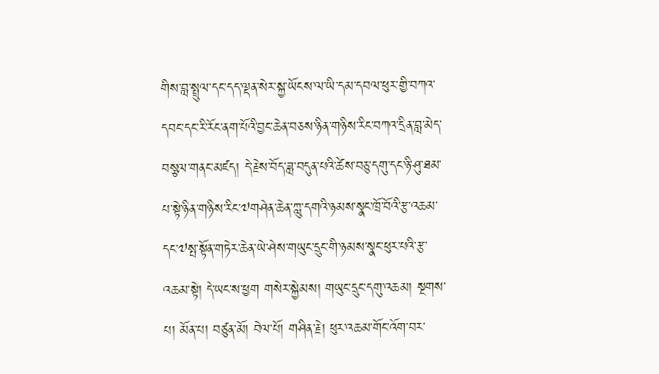གིས་བླ་སྤྲུལ་དང་དད་ལྡན་སེར་སྐྱ་ཡོངས་ལ་ཡི་དམ་དབལ་ཕུར་གྱི་བཀའ་དབང་དང་རི་རོང་ནག་པོའི་བྱང་ཆེན་བཅས་ཉིན་གཉིས་རིང་བཀའ་དྲིན་བླ་མེད་བསྩལ་གནང་མཛད། དེ་རྗེས་བོད་ཟླ་བདུན་པའི་ཚེས་བཅུ་དགུ་དང་ཉི་ཤུ་ཐམ་པ་སྟེ་ཉིན་གཉིས་རིང་༧གཤེན་ཆེན་ཀླུ་དགའི་ཉམས་སྣང་ཁྲོ་བོའི་རྩ་འཆམ་དང་༧སྤ་སྟོན་གཏེར་ཆེན་ཡེ་ཤེས་གཡུང་དྲུང་གི་ཉམས་སྣང་ཕུར་པའི་རྩ་འཆམ་སྟེ། དེ་ཡང་ས་ཕྱག གསེར་སྐྱེམས། གཡུང་དྲུང་དགུ་འཆམ། སྔགས་པ། མོན་པ། བཙུན་མོ། བེལ་པོ། གཤིན་རྗེ། ཕུར་འཆམ་གོང་འོག་བར་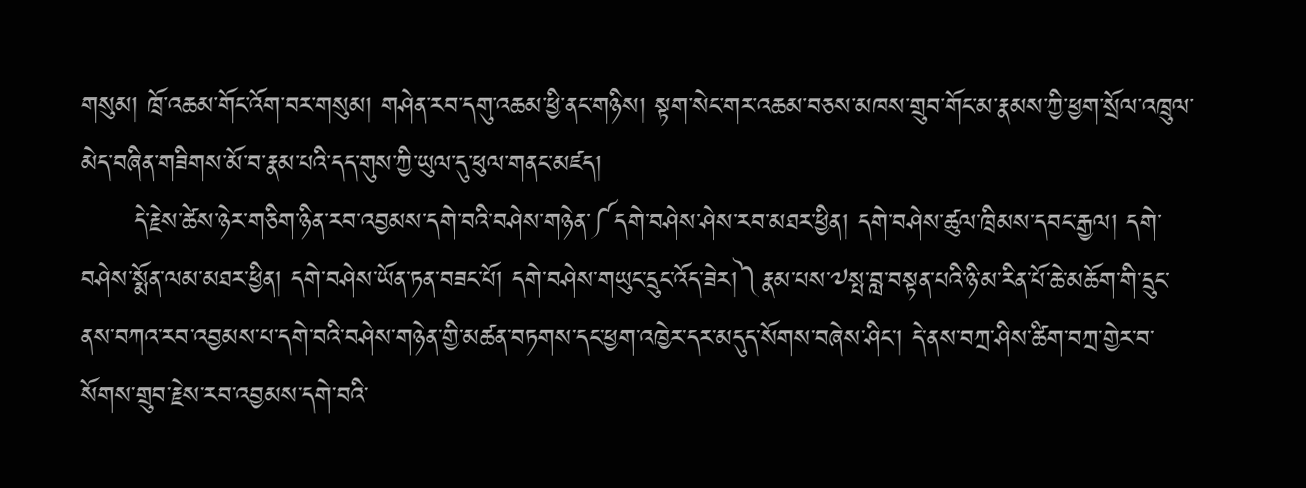གསུམ། ཁྲོ་འཆམ་གོང་འོག་བར་གསུམ། གཤེན་རབ་དགུ་འཆམ་ཕྱི་ནང་གཉིས། སྟག་སེང་གར་འཆམ་བཅས་མཁས་གྲུབ་གོང་མ་རྣམས་ཀྱི་ཕྱག་སྲོལ་འཁྲུལ་མེད་བཞིན་གཟིགས་མོ་བ་རྣམ་པའི་དད་གུས་ཀྱི་ཡུལ་དུ་ཕུལ་གནང་མཛད།
      དེ་རྗེས་ཚེས་ཉེར་གཅིག་ཉིན་རབ་འབྱམས་དགེ་བའི་བཤེས་གཉེན་༼དགེ་བཤེས་ཤེས་རབ་མཐར་ཕྱིན། དགེ་བཤེས་ཚུལ་ཁྲིམས་དབང་རྒྱལ། དགེ་བཤེས་སྨོན་ལམ་མཐར་ཕྱིན། དགེ་བཤེས་ཡོན་ཏན་བཟང་པོ། དགེ་བཤེས་གཡུང་དྲུང་འོད་ཟེར།༽རྣམ་པས་༧སྤ་བླ་བསྟན་པའི་ཉི་མ་རིན་པོ་ཆེ་མཆོག་གི་དྲུང་ནས་བཀའ་རབ་འབྱམས་པ་དགེ་བའི་བཤེས་གཉེན་གྱི་མཚན་བཏགས་དང་ཕྱག་འཁྱེར་དར་མདུད་སོགས་བཞེས་ཤིང་། དེ་ནས་བཀྲ་ཤིས་ཚིག་བཀྲ་གྱེར་བ་སོགས་གྲུབ་རྗེས་རབ་འབྱམས་དགེ་བའི་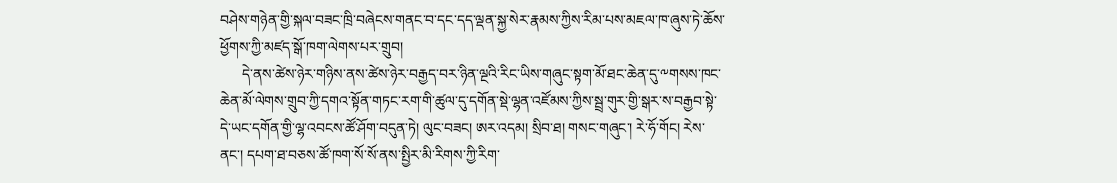བཤེས་གཉེན་གྱི་སྐལ་བཟང་ཁྲི་བཞེངས་གནང་བ་དང་དད་ལྡན་སྐྱ་སེར་རྣམས་ཀྱིས་རིམ་པས་མཇལ་ཁ་ཞུས་ཏེ་ཆོས་ཕྱོགས་ཀྱི་མཛད་སྒོ་ཁག་ལེགས་པར་གྲུབ།
      དེ་ནས་ཚེས་ཉེར་གཉིས་ནས་ཚེས་ཉེར་བརྒྱད་བར་ཉིན་ལྔའི་རིང་ཡིས་གཞུང་སྟག་མོ་ཐང་ཆེན་དུ་༸གསས་ཁང་ཆེན་མོ་ལེགས་གྲུབ་ཀྱི་དགའ་སྟོན་གཏང་རག་གི་ཚུལ་དུ་དགོན་སྡེ་ལྷན་འཛོམས་ཀྱིས་སྦྲ་གུར་གྱི་སྒར་ས་བརྒྱབ་སྟེ་དེ་ཡང་དགོན་གྱི་ལྷ་འབངས་ཚོ་ཤོག་བདུན་ཏེ། ལུང་བཟང། ཨར་འདམ། སྲིབ་ཐ། གསང་གཞུང་། རེ་ཧོ་གོང། རེས་ནང་། དཔག་ཐ་བཅས་ཚོ་ཁག་སོ་སོ་ནས་སྤྱིར་མི་རིགས་ཀྱི་རིག་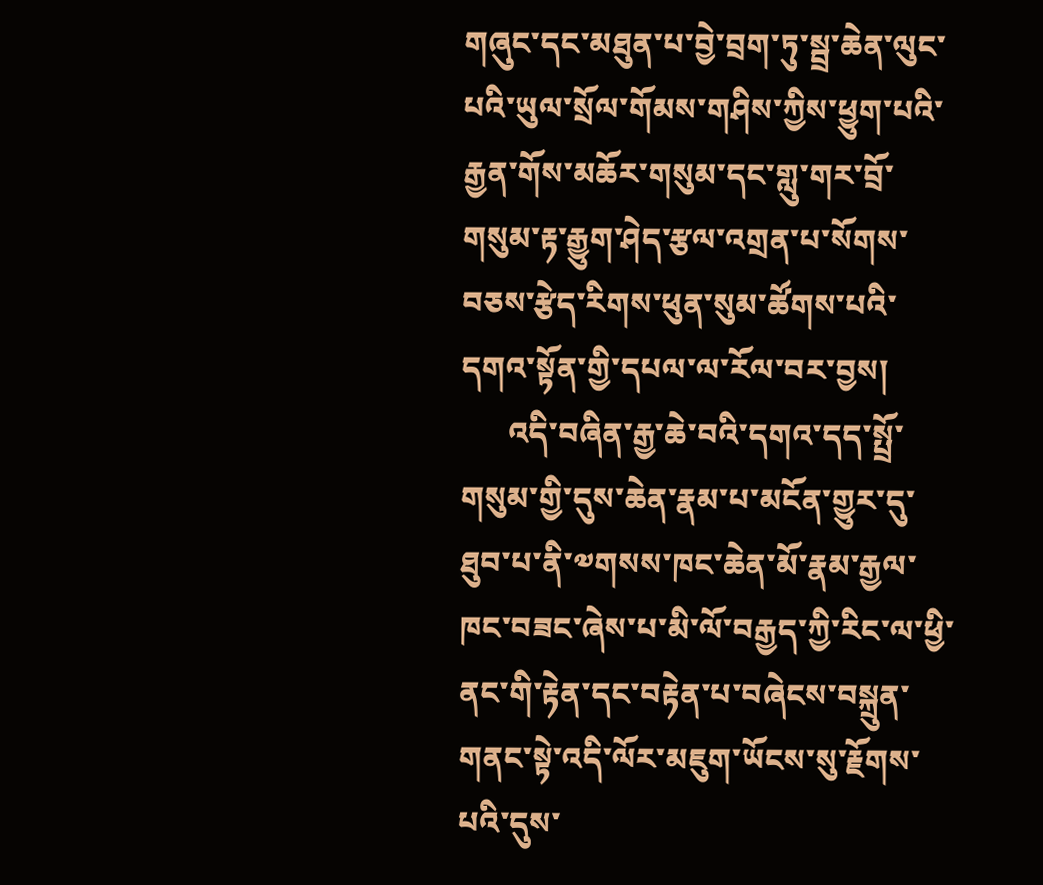གཞུང་དང་མཐུན་པ་བྱེ་བྲག་ཏུ་སྦྲ་ཆེན་ལུང་པའི་ཡུལ་སྲོལ་གོམས་གཤིས་ཀྱིས་ཕྱུག་པའི་རྒྱན་གོས་མཆོར་གསུམ་དང་གླུ་གར་བྲོ་གསུམ་རྟ་རྒྱུག་ཤེད་རྩལ་འགྲན་པ་སོགས་བཅས་རྩེད་རིགས་ཕུན་སུམ་ཚོགས་པའི་དགའ་སྟོན་གྱི་དཔལ་ལ་རོལ་བར་བྱས།
      འདི་བཞིན་རྒྱ་ཆེ་བའི་དགའ་དད་སྤྲོ་གསུམ་གྱི་དུས་ཆེན་རྣམ་པ་མངོན་གྱུར་དུ་ཐུབ་པ་ནི་༧གསས་ཁང་ཆེན་མོ་རྣམ་རྒྱལ་ཁང་བཟང་ཞེས་པ་མི་ལོ་བརྒྱད་ཀྱི་རིང་ལ་ཕྱི་ནང་གི་རྟེན་དང་བརྟེན་པ་བཞེངས་བསྐྲུན་གནང་སྟེ་འདི་ལོར་མཇུག་ཡོངས་སུ་རྗོགས་པའི་དུས་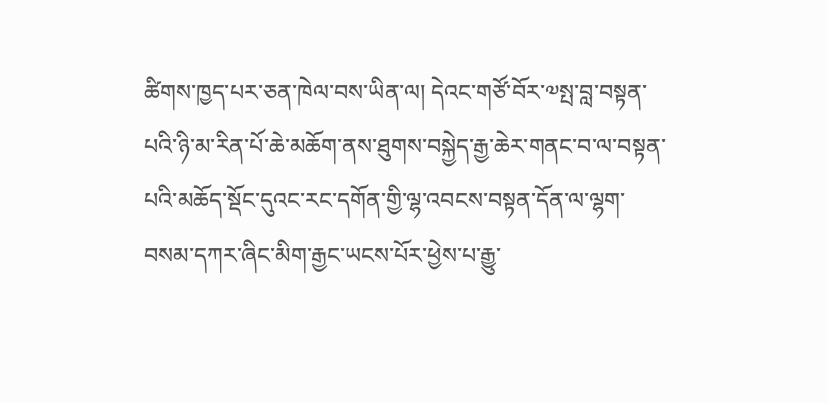ཚིགས་ཁྱད་པར་ཅན་ཁེལ་བས་ཡིན་ལ། དེའང་གཙོ་བོར་༧སྤ་བླ་བསྟན་པའི་ཉི་མ་རིན་པོ་ཆེ་མཆོག་ནས་ཐུགས་བསྐྱེད་རྒྱ་ཆེར་གནང་བ་ལ་བསྟན་པའི་མཆོད་སྡོང་དུའང་རང་དགོན་གྱི་ལྷ་འབངས་བསྟན་དོན་ལ་ལྷག་བསམ་དཀར་ཞིང་མིག་རྒྱང་ཡངས་པོར་ཕྱེས་པ་རྒྱུ་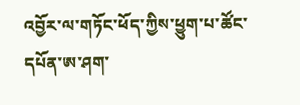འབྱོར་ལ་གཏོང་ཕོད་ཀྱིས་ཕྱུག་པ་ཚོང་དཔོན་ཨ་ཤག་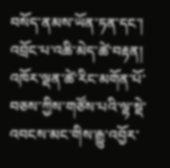བསོད་ནམས་ཡོན་ཏན་དང་། འབྲོང་པ་འཆི་མེད་ཚེ་བརྟན། འཁོར་ལྡན་ཚེ་རིང་མགོན་པོ་བཅས་ཀྱིས་གཙོས་པའི་ལྷ་སྡེ་འབངས་མང་གིས་རྒྱུ་འབྱོར་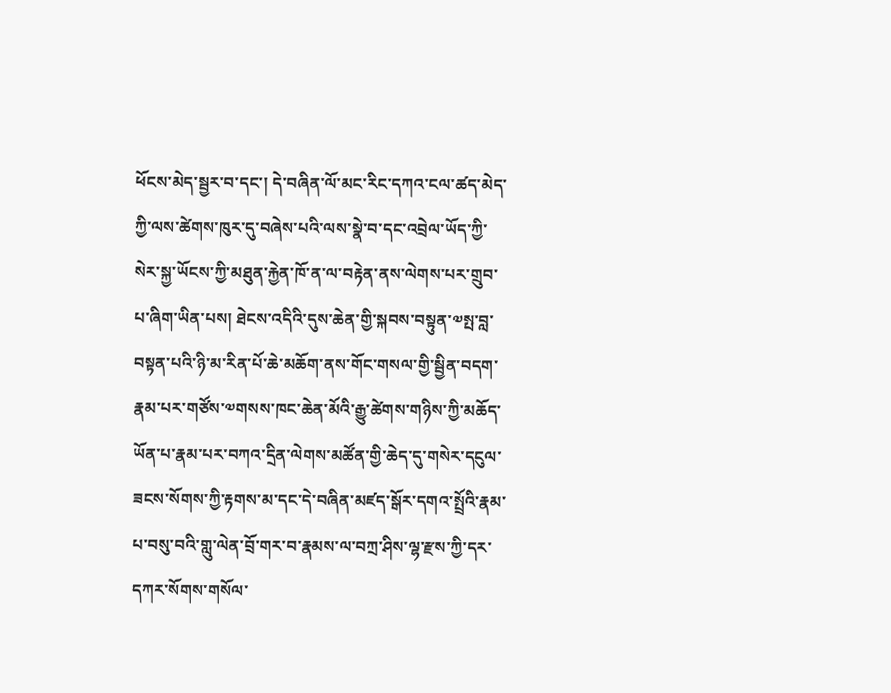ཕོངས་མེད་སྦྱར་བ་དང་། དེ་བཞིན་ལོ་མང་རིང་དཀའ་ངལ་ཚད་མེད་ཀྱི་ལས་ཚེགས་ཁུར་དུ་བཞེས་པའི་ལས་སྣེ་བ་དང་འབྲེལ་ཡོད་ཀྱི་སེར་སྐྱ་ཡོངས་ཀྱི་མཐུན་རྐྱེན་ཁོ་ན་ལ་བརྟེན་ནས་ལེགས་པར་གྲུབ་པ་ཞིག་ཡིན་པས། ཐེངས་འདིའི་དུས་ཆེན་གྱི་སྐབས་བསྟུན་༧སྤ་བླ་བསྟན་པའི་ཉི་མ་རིན་པོ་ཆེ་མཆོག་ནས་གོང་གསལ་གྱི་སྦྱིན་བདག་རྣམ་པར་གཙོས་༧གསས་ཁང་ཆེན་མོའི་རྒྱུ་ཚེགས་གཉིས་ཀྱི་མཆོད་ཡོན་པ་རྣམ་པར་བཀའ་དྲིན་ལེགས་མཚོན་གྱི་ཆེད་དུ་གསེར་དངུལ་ཟངས་སོགས་ཀྱི་རྟགས་མ་དང་དེ་བཞིན་མཛད་སྒོར་དགའ་སྤྲོའི་རྣམ་པ་བསུ་བའི་གླུ་ལེན་བྲོ་གར་བ་རྣམས་ལ་བཀྲ་ཤིས་ལྷ་རྫས་ཀྱི་དར་དཀར་སོགས་གསོལ་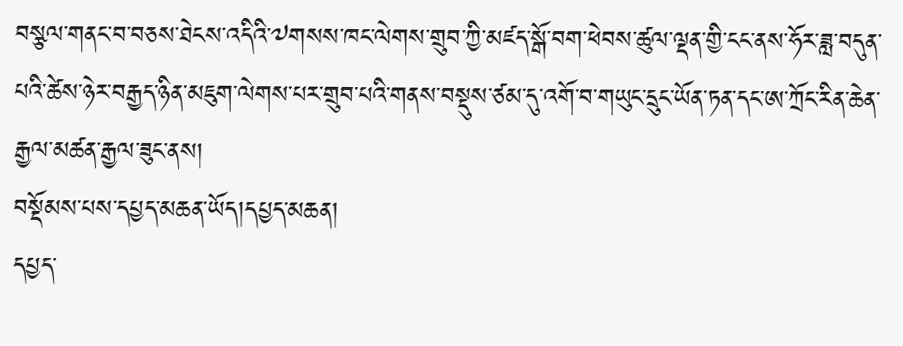བསྩལ་གནང་བ་བཅས་ཐེངས་འདིའི་༧གསས་ཁང་ལེགས་གྲུབ་ཀྱི་མཛད་སྒོ་བག་ཕེབས་ཚུལ་ལྡན་གྱི་ངང་ནས་ཧོར་ཟླ་བདུན་པའི་ཚེས་ཉེར་བརྒྱད་ཉིན་མཇུག་ལེགས་པར་གྲུབ་པའི་གནས་བསྡུས་ཙམ་དུ་འགོ་བ་གཡུང་དྲུང་ཡོན་ཏན་དང་ཨ་ཀྲོང་རིན་ཆེན་རྒྱལ་མཚན་རྒྱལ་ཟུང་ནས།
བསྡོམས་པས་དཔྱད་མཆན་ཡོད།དཔྱད་མཆན།
དཔྱད་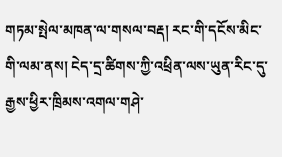གཏམ་སྤེལ་མཁན་ལ་གསལ་བརྡ། རང་གི་དངོས་མིང་གི་ལམ་ནས། ངེད་དྲ་ཚིགས་ཀྱི་འཕྲིན་ལས་ཡུན་རིང་དུ་རྒྱས་ཕྱིར་ཁྲིམས་འགལ་གཤེ་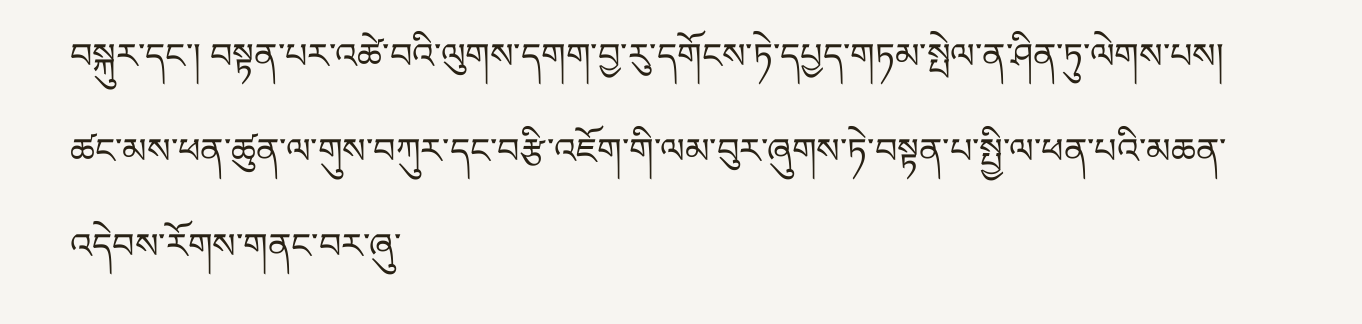བསྐུར་དང་། བསྟན་པར་འཚེ་བའི་ལུགས་དགག་བྱ་རུ་དགོངས་ཏེ་དཔྱད་གཏམ་སྤེལ་ན་ཤིན་ཏུ་ལེགས་པས། ཚང་མས་ཕན་ཚུན་ལ་གུས་བཀུར་དང་བརྩི་འཇོག་གི་ལམ་བུར་ཞུགས་ཏེ་བསྟན་པ་སྤྱི་ལ་ཕན་པའི་མཆན་འདེབས་རོགས་གནང་བར་ཞུ་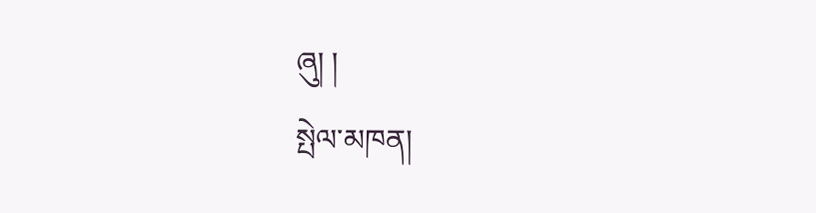ཞུ། །
སྤེལ་མཁན།